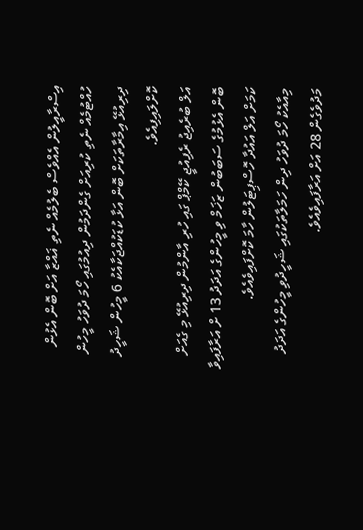އިސްރާއީލުން އެއްވެސް ބެލުމެއް ނެތި ޣައްޒާ އަށް ބޮން އެޅުން ހުއްޓުމެއް ނެތި ކުރިއަށް ގެންދަމުން ދިއުމުގައި ހޯމަ ދުވަހު މީހުން ދިރިއުޅޭ އިމާރާތަކަށް ބޮން އަޅާ ކުޑަކުއްޖަކާއެކު 6 މީހުން ޝަހީދު ކޮށްލައިފިއެވެ.
އަލް ބުރެއިޖު ރެފިއުޖީ ކޭމްޕް ގައި ހުރި އާންމުން ދިރިއުޅޭ މި ގެއަށް ބޮން އެޅުމުގެ ސަބަބުން ޒަޚަމް ވި މީހުންގެ އަދަދު 13 ށް އަރާފައިވާ ކަމަށް އަލް އައުދާ ހޮސްޕިޓަލުން ހާމަ ކޮށްފައިވެއެވެ.
މިއާއެކު ހޯމަ ދުވަހު ދިން ހަމަލާތަކުގައި ޝަހީދުވި މީހުންގެ އަދަދު މަދުވެގެން 28 އަށް އަރާފައިވެއެވެ.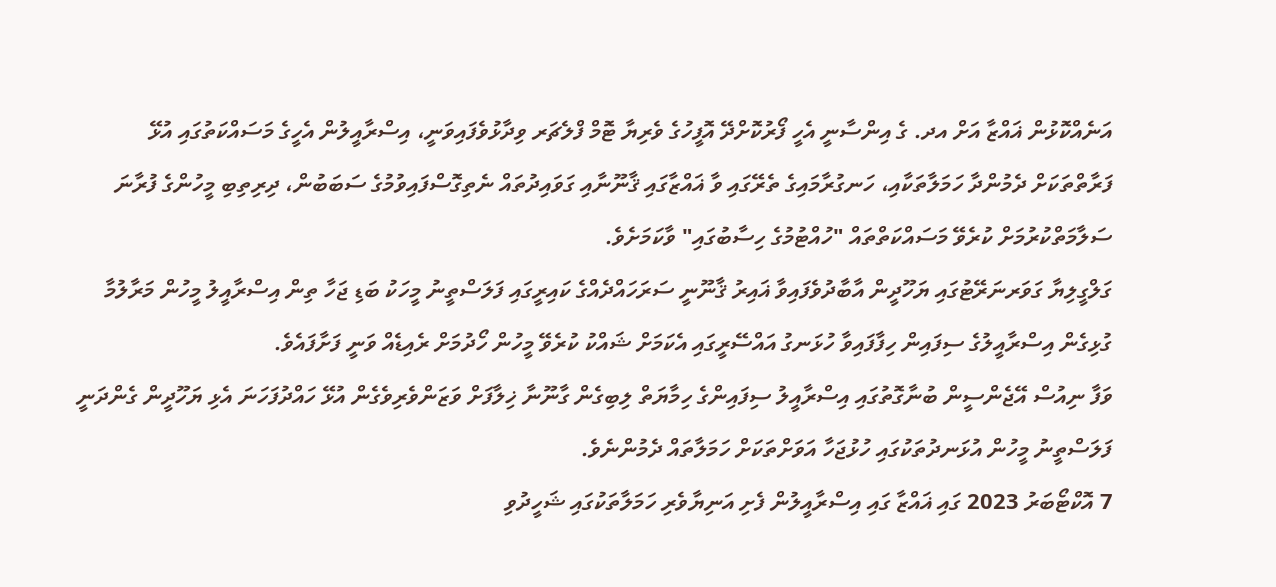އަނެއްކޮޅުން ޣައްޒާ އަށް އދ. ގެ އިންސާނީ އެހީ ފޯރުކޮށްދޭ އޮފީހުގެ ވެރިޔާ ޓޮމް ފްލެޗަރ ވިދާޅުވެފައިވަނީ، އިސްރާއީލުން އެހީގެ މަސައްކަތުގައި އުޅޭ ފަރާތްތަކަށް ދެމުންދާ ހަމަލާތަކާއި، ހަނގުރާމައިގެ ތެރޭގައި ވާ ޣައްޒާގައި ޤާނޫނާއި ގަވައިދުތައް ނެތިގޮސްފައިވުމުގެ ސަބަބުން، ދިރިތިބި މީހުންގެ ފުރާނަ ސަލާމަތްކުރުމަށް ކުރެވޭ މަސައްކަތްތައް "ހުއްޓުމުގެ ހިސާބުގައި" ވާކަމަށެވެ.
ގަލްގީލިޔާ ގަވަރނަރޭޓުގައި ޔަހޫދީން އާބާދުވެފައިވާ ޣައިރު ޤާނޫނީ ސަރަހައްދެއްގެ ކައިރީގައި ފަލަސްތީނު މީހަކު ބަޑި ޖަހާ ތިން އިސްރާއީލު މީހުން މަރާލުމާ ގުޅިގެން އިސްރާއީލުގެ ސިފައިން ހިފާފައިވާ ހުޅަނގު އައްސޭރީގައި އެކަމަށް ޝައްކު ކުރެވޭ މީހުން ހޯދުމަށް ރެއިޑެއް ވަނީ ފަށާފައެވެ.
ވަފާ ނިއުސް އޭޖެންސީން ބުނާގޮތުގައި އިސްރާއީލު ސިފައިންގެ ހިމާޔަތް ލިބިގެން ގާނޫނާ ޚިލާފަށް ވަޒަންވެރިވެގެން އުޅޭ ހައްދުފަހަނަ އެޅި ޔަހޫދީން ގެންދަނީ ފަލަސްތީނު މީހުން އުޅަނދުތަކުގައި ހުޅުޖަހާ އަވަށްތަކަށް ހަމަލާތައް ދެމުންނެވެ.
7 އޮކްޓޯބަރު 2023 ގައި ޣައްޒާ ގައި އިސްރާއީލުން ފެށި އަނިޔާވެރި ހަމަލާތަކުގައި ޝަހީދުވި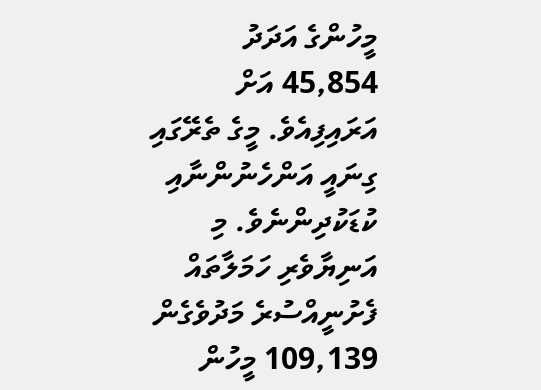މީހުންގެ އަދަދު 45,854 އަށް އަރައިފިއެވެ. މީގެ ތެރޭގައި ގިނައީ އަންހެނުންނާއި ކުޑަކުދިންނެވެ. މި އަނިޔާވެރި ހަމަލާތައް ފެށުނީއްސުރެ މަދުވެގެން 109,139 މީހުން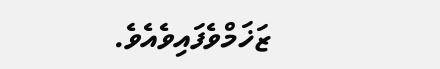ޒަޚަމްވެފައިވެއެވެ.